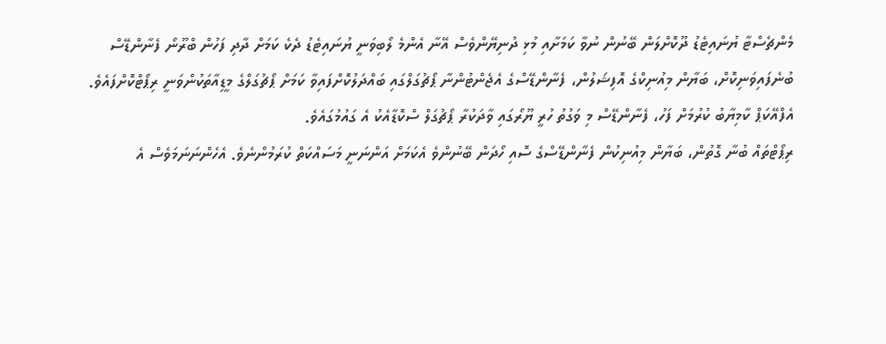މެންޗެސްޓާ ޔުނައިޓެޑު ދޫކޮށްލަން ބޭނުން ނުވާ ކަމަށާއި މުޅި ދުނިޔޭންވެސް އޭނާ އެންމެ ލޯބިވަނީ ޔުނައިޓެޑު ދެކެ ކަމަށް ދާދި ފަހުން ބްރޫނޯ ފެނާންޑޭސް ބުނެފައިވަނިކޮށް، ބަޔާން މިއުނިކްގެ އޮފިޝަލުން، ފެނާންޑޭސްގެ އެޖެންޓުންނާ ޕޯޗުގަލްގައި ބައްދަލުކޮށްފައިވާ ކަމަށް ޕޯޗުގަލްގެ މީޑިއާތަކުންވަނީ ރިޕޯޓްކޮށްފައެވެ. އެފްއޭކަޕް ކާމިޔާބު ކުރުމަށް ފަހު، ފެނާންޑޭސް މި ވަގުތު ހުރީ ޔޫރޯގައި ވާދަކުރާ ޕޯޗުގަލް ސްކޮޑާއެކު އެ ގައުމުގައެވެ.
ރިޕޯޓްތައް ބުނާ ގޮތުން، ބަޔާން މިއުނިކުން ފެނާންޑޭސްގެ ސޮއި ހޯދަން ބޭނުންވެ އެކަމަށް އަންނަނީ މަސައްކަތް ކުރަމުންނެވެ. އެހެންނަނަމަވެސް އެ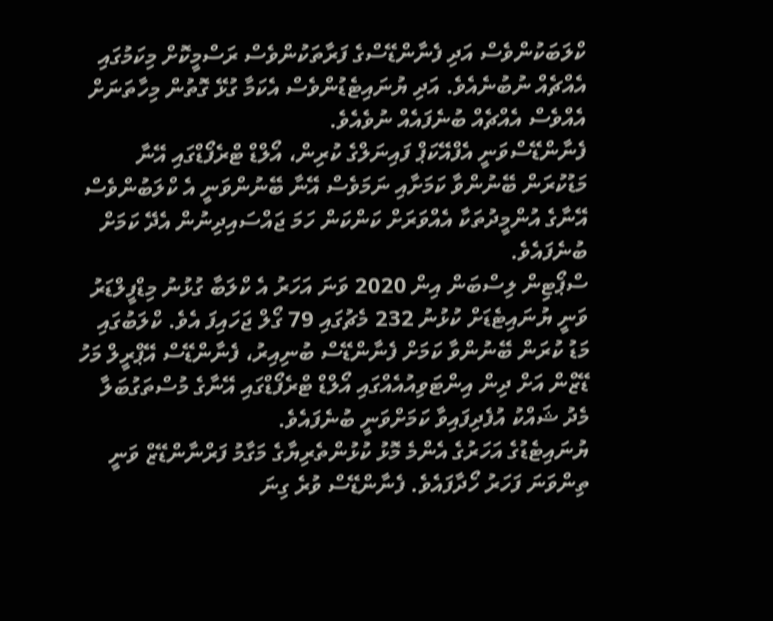ކްލަބަކުންވެސް އަދި ފެނާންޑޭސްގެ ފަރާތަކުންވެސް ރަސްމީކޮށް މިކަމުގައި އެއްޗެއް ނުބުނެއެވެ. އަދި ޔުނައިޓެޑުންވެސް އެކަމާ ގުޅޭ ގޮތުން މިހާތަނަށް އެއްވެސް އެއްޗެއް ބުނެފައެއް ނުވެއެވެ.
ފެނާންޑޭސްވަނީ އެފްއޭކަޕް ފައިނަލްގެ ކުރިން، އޯލްޑް ޓްރެފޯޑްގައި އޭނާ މަޑުކުރަން ބޭނުންވާ ކަމަށާއި ނަމަވެސް އޭނާ ބޭނުންވަނީ އެ ކްލަބުންވެސް އޭނާގެ އުންމީދުތަކާ އެއްވަރަށް ކަންކަން ހަމަ ޖައްސައިދިނުން އެދޭ ކަމަށް ބުނެފައެވެ.
ސްޕޯޓިން ލިސްބަން އިން 2020 ވަނަ އަހަރު އެ ކްލަބާ ގުޅުނު މިޑްފީލްޑަރު ވަނީ ޔުނައިޓެޑަށް ކުޅުނު 232 މެޗުގައި 79 ގޯލް ޖަހައިފަ އެވެ. ކްލަބުގައި މަޑު ކުރަން ބޭނުންވާ ކަމަށް ފެނާންޑޭސް ބުނިއިރު، ފެނާންޑޭސް އޭޕްރީލް މަހު ޑޭޒްން އަށް ދިން އިންޓަވިއުއެއްގައި އޯލްޑް ޓްރެފޯޑްގައި އޭނާގެ މުސްތަގުބަލާ މެދު ޝައްކު އުފެދިފައިވާ ކަމަށްވަނީ ބުނެފައެވެ.
ޔުނައިޓެޑުގެ އަހަރުގެ އެންމެ މޮޅު ކުޅުންތެރިޔާގެ މަގާމު ފަރްނާންޑޭޒް ވަނީ ތިންވަނަ ފަހަރު ހޯދާފައެވެ. ފެނާންޑޭސް ވުރެ ގިނަ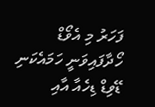ފަހަރު މި އެވޯޑް ހޯދާފައިވަނީ ހަމައެކަނި ޑޭވިޑް ޑިހެއާ އާއި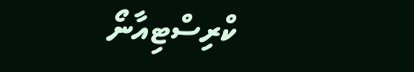ކްރިސްޓިއާނޯ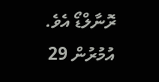ރޮނާލްޑޯ އެވެ. އުމުރުން 29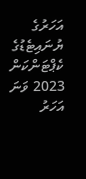އަހަރުގެ ޔުނައިޓެޑުގެ ކެޕްޓަންކަން 2023 ވަނަ އަހަރު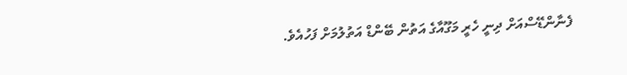ފެނާންޑޭސްއަށް ދިނީ ހެރީ މަގޫއާގެ އަތުން ބޭންޑް އަތުލުމަށް ފަހުއެވެ.